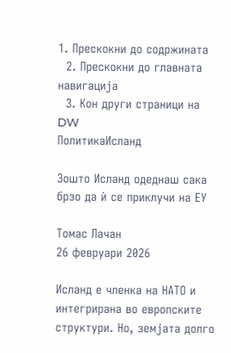1. Прескокни до содржината
  2. Прескокни до главната навигација
  3. Кон други страници на DW
ПолитикаИсланд

Зошто Исланд одеднаш сака брзо да ѝ се приклучи на ЕУ

Томас Лачан
26 февруари 2026

Исланд е членка на НАТО и интегрирана во европските структури. Но, земјата долго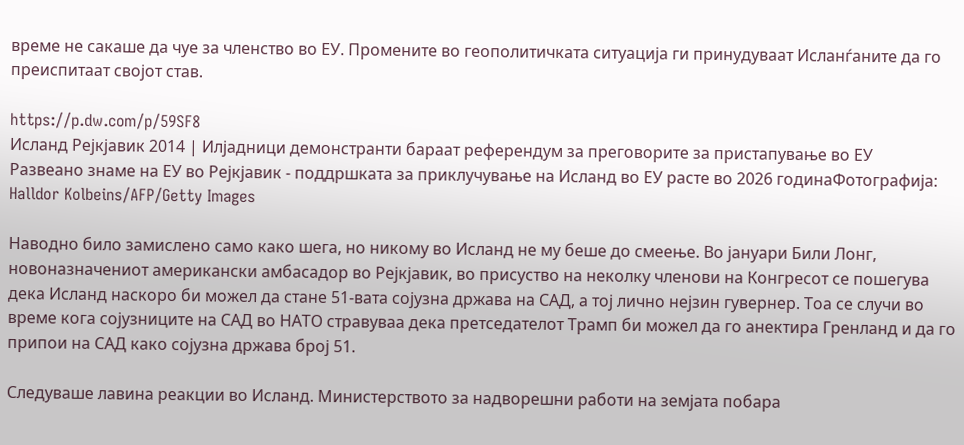време не сакаше да чуе за членство во ЕУ. Промените во геополитичката ситуација ги принудуваат Исланѓаните да го преиспитаат својот став.

https://p.dw.com/p/59SF8
Исланд Рејкјавик 2014 | Илјадници демонстранти бараат референдум за преговорите за пристапување во ЕУ
Развеано знаме на ЕУ во Рејкјавик - поддршката за приклучување на Исланд во ЕУ расте во 2026 годинаФотографија: Halldor Kolbeins/AFP/Getty Images

Наводно било замислено само како шега, но никому во Исланд не му беше до смеење. Во јануари Били Лонг, новоназначениот американски амбасадор во Рејкјавик, во присуство на неколку членови на Конгресот се пошегува дека Исланд наскоро би можел да стане 51-вата сојузна држава на САД, а тој лично нејзин гувернер. Тоа се случи во време кога сојузниците на САД во НАТО стравуваа дека претседателот Трамп би можел да го анектира Гренланд и да го припои на САД како сојузна држава број 51.

Следуваше лавина реакции во Исланд. Министерството за надворешни работи на земјата побара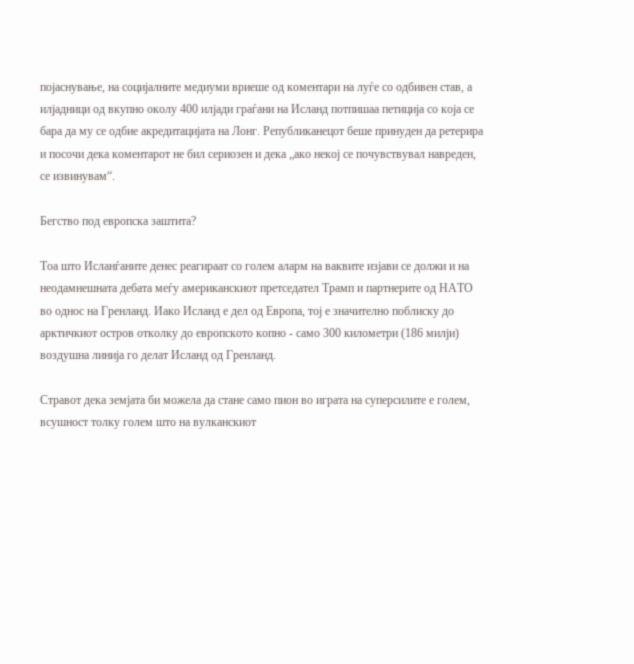појаснување, на социјалните медиуми вриеше од коментари на луѓе со одбивен став, а илјадници од вкупно околу 400 илјади граѓани на Исланд потпишаа петиција со која се бара да му се одбие акредитацијата на Лонг. Републиканецот беше принуден да ретерира и посочи дека коментарот не бил сериозен и дека „ако некој се почувствувал навреден, се извинувам“.

Бегство под европска заштита?

Тоа што Исланѓаните денес реагираат со голем аларм на ваквите изјави се должи и на неодамнешната дебата меѓу американскиот претседател Трамп и партнерите од НАТО во однос на Гренланд. Иако Исланд е дел од Европа, тој е значително поблиску до арктичкиот остров отколку до европското копно - само 300 километри (186 милји) воздушна линија го делат Исланд од Гренланд.

Стравот дека земјата би можела да стане само пион во играта на суперсилите е голем, всушност толку голем што на вулканскиот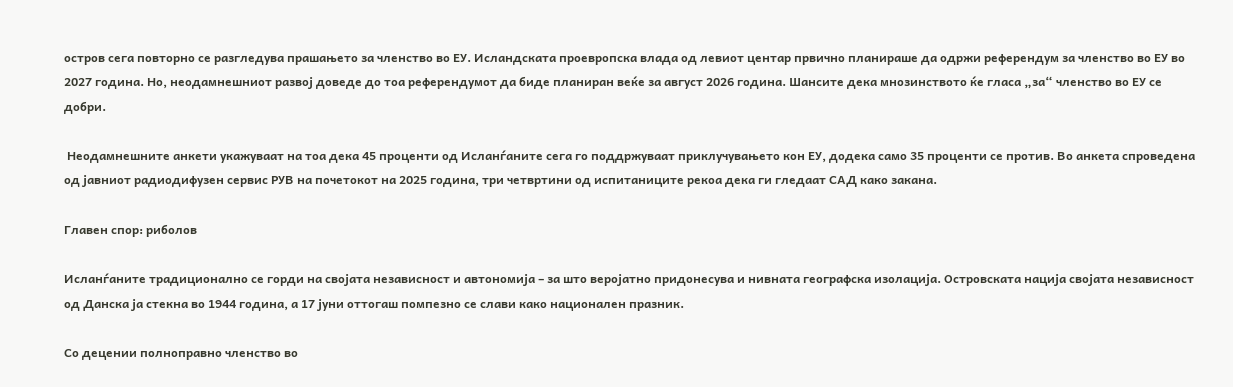остров сега повторно се разгледува прашањето за членство во ЕУ. Исландската проевропска влада од левиот центар првично планираше да одржи референдум за членство во ЕУ во 2027 година. Но, неодамнешниот развој доведе до тоа референдумот да биде планиран веќе за август 2026 година. Шансите дека мнозинството ќе гласа „за“ членство во ЕУ се добри.

 Неодамнешните анкети укажуваат на тоа дека 45 проценти од Исланѓаните сега го поддржуваат приклучувањето кон ЕУ, додека само 35 проценти се против. Во анкета спроведена од јавниот радиодифузен сервис РУВ на почетокот на 2025 година, три четвртини од испитаниците рекоа дека ги гледаат САД како закана.

Главен спор: риболов

Исланѓаните традиционално се горди на својата независност и автономија – за што веројатно придонесува и нивната географска изолација. Островската нација својата независност од Данска ја стекна во 1944 година, а 17 јуни оттогаш помпезно се слави како национален празник.

Со децении полноправно членство во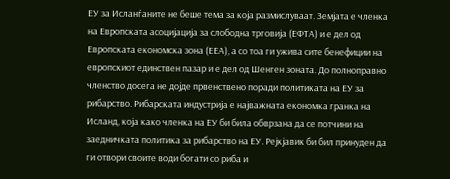ЕУ за Исланѓаните не беше тема за која размислуваат. Земјата е членка на Европската асоцијација за слободна трговија (ЕФТА) и е дел од Европската економска зона (ЕЕА), а со тоа ги ужива сите бенефиции на европскиот единствен пазар и е дел од Шенген зоната. До полноправно членство досега не дојде првенствено поради политиката на ЕУ за рибарство. Рибарската индустрија е најважната економка гранка на Исланд, која како членка на ЕУ би била обврзана да се потчини на заедничката политика за рибарство на ЕУ. Рејкјавик би бил принуден да ги отвори своите води богати со риба и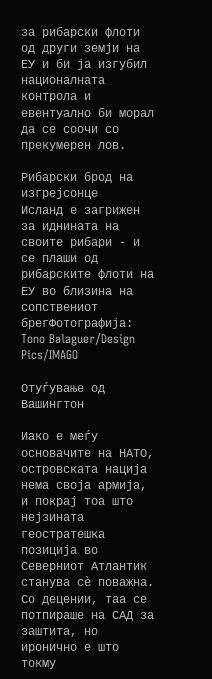за рибарски флоти од други земји на ЕУ и би ја изгубил националната контрола и евентуално би морал да се соочи со прекумерен лов.

Рибарски брод на изгрејсонце
Исланд е загрижен за иднината на своите рибари - и се плаши од рибарските флоти на ЕУ во близина на сопствениот брегФотографија: Tono Balaguer/Design Pics/IMAGO

Отуѓување од Вашингтон

Иако е меѓу основачите на НАТО, островската нација нема своја армија, и покрај тоа што нејзината геостратешка позиција во Северниот Атлантик станува сè поважна. Со децении, таа се потпираше на САД за заштита, но иронично е што токму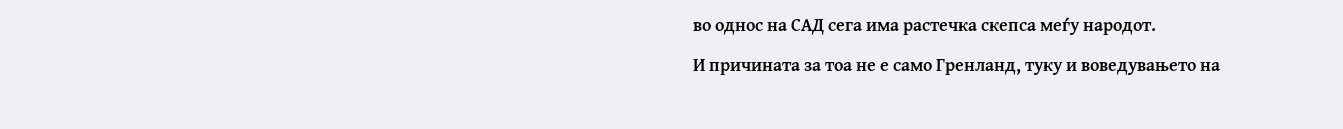во однос на САД сега има растечка скепса меѓу народот.

И причината за тоа не е само Гренланд, туку и воведувањето на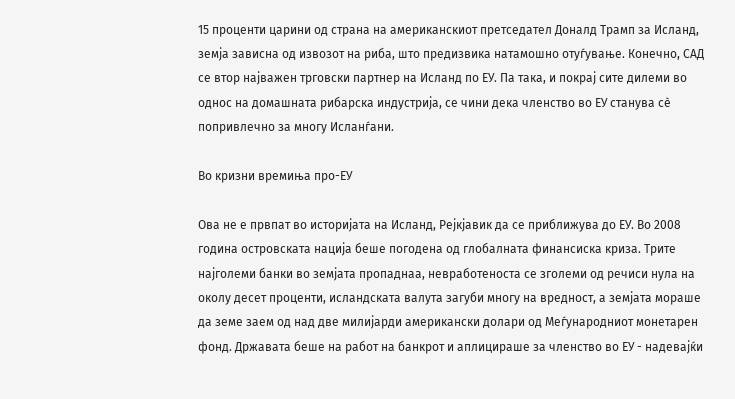15 проценти царини од страна на американскиот претседател Доналд Трамп за Исланд, земја зависна од извозот на риба, што предизвика натамошно отуѓување. Конечно, САД се втор најважен трговски партнер на Исланд по ЕУ. Па така, и покрај сите дилеми во однос на домашната рибарска индустрија, се чини дека членство во ЕУ станува сè попривлечно за многу Исланѓани.

Во кризни времиња про-ЕУ

Ова не е првпат во историјата на Исланд, Рејкјавик да се приближува до ЕУ. Во 2008 година островската нација беше погодена од глобалната финансиска криза. Трите најголеми банки во земјата пропаднаа, невработеноста се зголеми од речиси нула на околу десет проценти, исландската валута загуби многу на вредност, а земјата мораше да земе заем од над две милијарди американски долари од Меѓународниот монетарен фонд. Државата беше на работ на банкрот и аплицираше за членство во ЕУ - надевајќи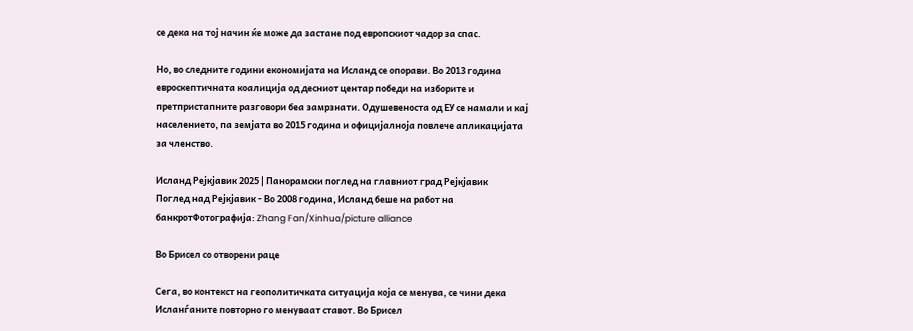се дека на тој начин ќе може да застане под европскиот чадор за спас.

Но, во следните години економијата на Исланд се опорави. Во 2013 година евроскептичната коалиција од десниот центар победи на изборите и претпристапните разговори беа замрзнати. Одушевеноста од ЕУ се намали и кај населението, па земјата во 2015 година и официјалноја повлече апликацијата за членство.

Исланд Рејкјавик 2025 | Панорамски поглед на главниот град Рејкјавик
Поглед над Рејкјавик - Во 2008 година, Исланд беше на работ на банкротФотографија: Zhang Fan/Xinhua/picture alliance

Во Брисел со отворени раце

Сега, во контекст на геополитичката ситуација која се менува, се чини дека Исланѓаните повторно го менуваат ставот. Во Брисел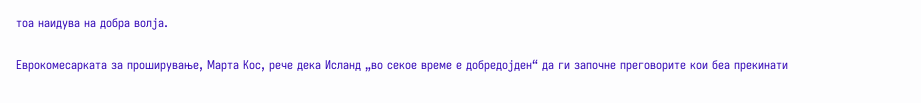тоа наидува на добра волја.

Еврокомесарката за проширување, Марта Кос, рече дека Исланд „во секое време е добредојден“ да ги започне преговорите кои беа прекинати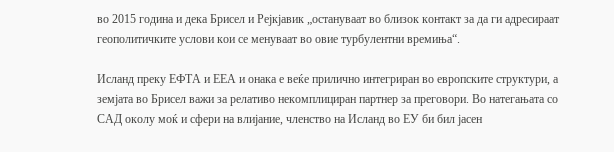во 2015 година и дека Брисел и Рејкјавик „остануваат во близок контакт за да ги адресираат геополитичките услови кои се менуваат во овие турбулентни времиња“.

Исланд преку ЕФТА и ЕЕА и онака е веќе прилично интегриран во европските структури, а земјата во Брисел важи за релативо некомплициран партнер за преговори. Во натегањата со САД околу моќ и сфери на влијание, членство на Исланд во ЕУ би бил јасен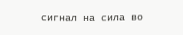сигнал на сила во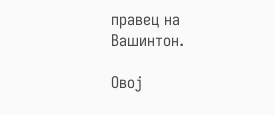правец на Вашинтон.

Овој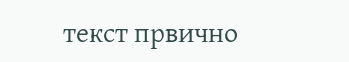текст првично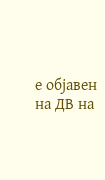е објавен на ДВ на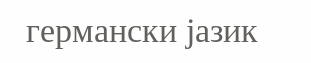германски јазик